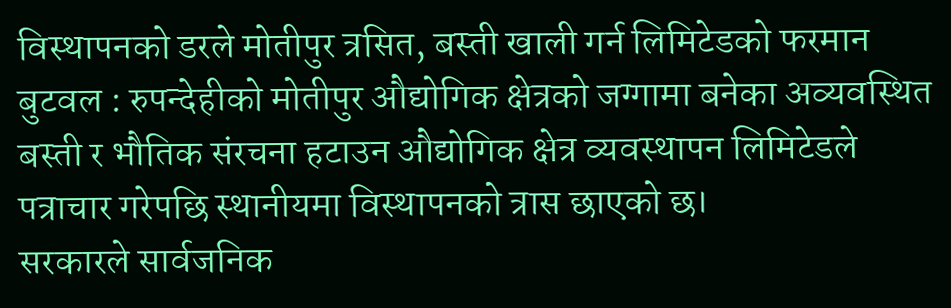विस्थापनको डरले मोतीपुर त्रसित, बस्ती खाली गर्न लिमिटेडको फरमान
बुटवल : रुपन्देहीको मोतीपुर औद्योगिक क्षेत्रको जग्गामा बनेका अव्यवस्थित बस्ती र भौतिक संरचना हटाउन औद्योगिक क्षेत्र व्यवस्थापन लिमिटेडले पत्राचार गरेपछि स्थानीयमा विस्थापनको त्रास छाएको छ।
सरकारले सार्वजनिक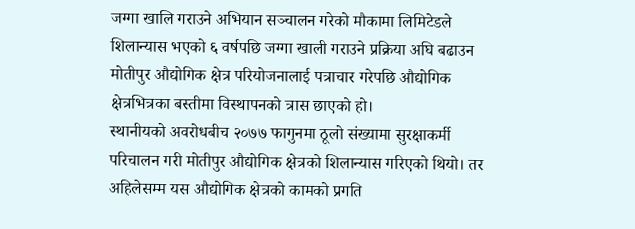जग्गा खालि गराउने अभियान सञ्चालन गरेको मौकामा लिमिटेडले शिलान्यास भएको ६ वर्षपछि जग्गा खाली गराउने प्रक्रिया अघि बढाउन मोतीपुर औद्योगिक क्षेत्र परियोजनालाई पत्राचार गरेपछि औद्योगिक क्षेत्रभित्रका बस्तीमा विस्थापनको त्रास छाएको हो।
स्थानीयको अवरोधबीच २०७७ फागुनमा ठूलो संख्यामा सुरक्षाकर्मी परिचालन गरी मोतीपुर औद्योगिक क्षेत्रको शिलान्यास गरिएको थियो। तर अहिलेसम्म यस औद्योगिक क्षेत्रको कामको प्रगति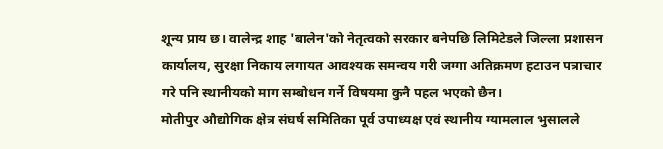शून्य प्राय छ। वालेन्द्र शाह 'बालेन'को नेतृत्वको सरकार बनेपछि लिमिटेडले जिल्ला प्रशासन कार्यालय, सुरक्षा निकाय लगायत आवश्यक समन्वय गरी जग्गा अतिक्रमण हटाउन पत्राचार गरे पनि स्थानीयको माग सम्बोधन गर्ने विषयमा कुनै पहल भएको छैन।
मोतीपुर औद्योगिक क्षेत्र संघर्ष समितिका पूर्व उपाध्यक्ष एवं स्थानीय ग्यामलाल भुसालले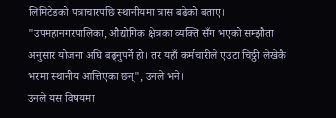लिमिटेडको पत्राचारपछि स्थानीयमा त्रास बढेको बताए। "उपमहानगरपालिका, औद्योगिक क्षेत्रका व्यक्ति सँग भएको सम्झौता अनुसार योजना अघि बढ्नुपर्ने हो। तर यहाँ कर्मचारीले एउटा चिठ्ठी लेखेकै भरमा स्थानीय आत्तिएका छन्", उनले भने।
उनले यस विषयमा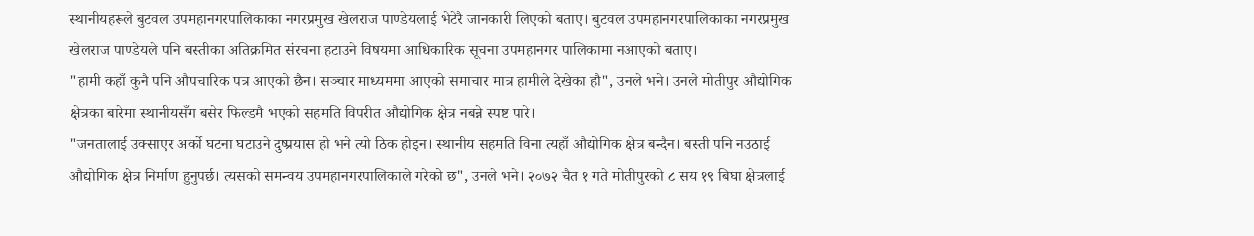स्थानीयहरूले बुटवल उपमहानगरपालिकाका नगरप्रमुख खेलराज पाण्डेयलाई भेटेरै जानकारी लिएको बताए। बुटवल उपमहानगरपालिकाका नगरप्रमुख खेलराज पाण्डेयले पनि बस्तीका अतिक्रमित संरचना हटाउने विषयमा आधिकारिक सूचना उपमहानगर पालिकामा नआएको बताए।
"हामी कहाँ कुनै पनि औपचारिक पत्र आएको छैन। सञ्चार माध्यममा आएको समाचार मात्र हामीले देखेका हौ", उनले भने। उनले मोतीपुर औद्योगिक क्षेत्रका बारेमा स्थानीयसँग बसेर फिल्डमै भएको सहमति विपरीत औद्योगिक क्षेत्र नबन्ने स्पष्ट पारे।
"जनतालाई उक्साएर अर्को घटना घटाउने दुष्प्रयास हो भने त्यो ठिक होइन। स्थानीय सहमति विना त्यहाँ औद्योगिक क्षेत्र बन्दैन। बस्ती पनि नउठाई औद्योगिक क्षेत्र निर्माण हुनुपर्छ। त्यसको समन्वय उपमहानगरपालिकाले गरेको छ", उनले भने। २०७२ चैत १ गते मोतीपुरको ८ सय १९ बिघा क्षेत्रलाई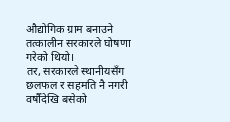औद्योगिक ग्राम बनाउने तत्कालीन सरकारले घोषणा गरेको थियो।
तर, सरकारले स्थानीयसँग छलफल र सहमति नै नगरी वर्षौंदेखि बसेको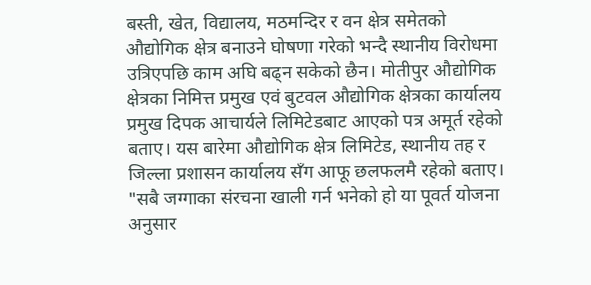बस्ती, खेत, विद्यालय, मठमन्दिर र वन क्षेत्र समेतको औद्योगिक क्षेत्र बनाउने घोषणा गरेको भन्दै स्थानीय विरोधमा उत्रिएपछि काम अघि बढ्न सकेको छैन। मोतीपुर औद्योगिक क्षेत्रका निमित्त प्रमुख एवं बुटवल औद्योगिक क्षेत्रका कार्यालय प्रमुख दिपक आचार्यले लिमिटेडबाट आएको पत्र अमूर्त रहेको बताए। यस बारेमा औद्योगिक क्षेत्र लिमिटेड, स्थानीय तह र जिल्ला प्रशासन कार्यालय सँग आफू छलफलमै रहेको बताए।
"सबै जग्गाका संरचना खाली गर्न भनेको हो या पूवर्त योजना अनुसार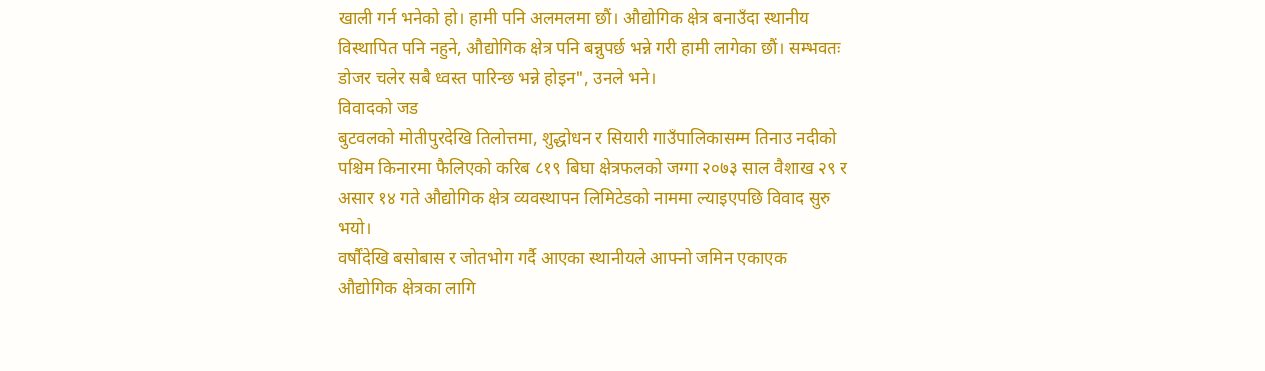खाली गर्न भनेको हो। हामी पनि अलमलमा छौं। औद्योगिक क्षेत्र बनाउँदा स्थानीय विस्थापित पनि नहुने, औद्योगिक क्षेत्र पनि बन्नुपर्छ भन्ने गरी हामी लागेका छौं। सम्भवतः डोजर चलेर सबै ध्वस्त पारिन्छ भन्ने होइन", उनले भने।
विवादको जड
बुटवलको मोतीपुरदेखि तिलोत्तमा, शुद्धोधन र सियारी गाउँपालिकासम्म तिनाउ नदीको पश्चिम किनारमा फैलिएको करिब ८१९ बिघा क्षेत्रफलको जग्गा २०७३ साल वैशाख २९ र असार १४ गते औद्योगिक क्षेत्र व्यवस्थापन लिमिटेडको नाममा ल्याइएपछि विवाद सुरु भयो।
वर्षौंदेखि बसोबास र जोतभोग गर्दै आएका स्थानीयले आफ्नो जमिन एकाएक औद्योगिक क्षेत्रका लागि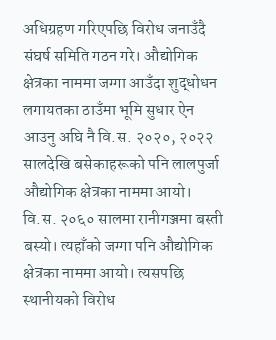अधिग्रहण गरिएपछि विरोध जनाउँदै संघर्ष समिति गठन गरे। औद्योगिक क्षेत्रका नाममा जग्गा आउँदा शुद्धोधन लगायतका ठाउँमा भूमि सुधार ऐन आउनु अघि नै वि.स. २०२०, २०२२ सालदेखि बसेकाहरूको पनि लालपुर्जा औद्योगिक क्षेत्रका नाममा आयो। वि.स. २०६० सालमा रानीगञ्जमा बस्ती बस्यो। त्यहाँको जग्गा पनि औद्योगिक क्षेत्रका नाममा आयो। त्यसपछि स्थानीयको विरोध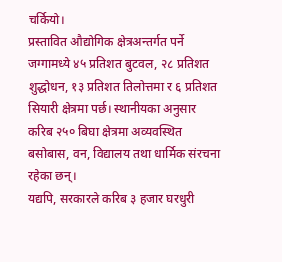चर्कियो।
प्रस्तावित औद्योगिक क्षेत्रअन्तर्गत पर्ने जग्गामध्ये ४५ प्रतिशत बुटवल, २८ प्रतिशत शुद्धोधन, १३ प्रतिशत तिलोत्तमा र ६ प्रतिशत सियारी क्षेत्रमा पर्छ। स्थानीयका अनुसार करिब २५० बिघा क्षेत्रमा अव्यवस्थित बसोबास, वन, विद्यालय तथा धार्मिक संरचना रहेका छन्।
यद्यपि, सरकारले करिब ३ हजार घरधुरी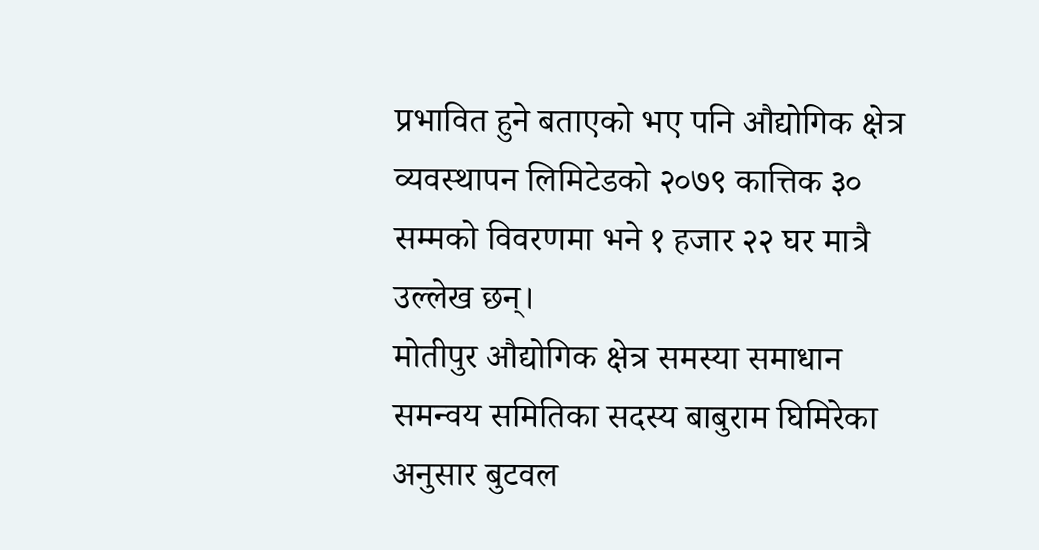प्रभावित हुने बताएको भए पनि औद्योगिक क्षेत्र व्यवस्थापन लिमिटेडको २०७९ कात्तिक ३० सम्मको विवरणमा भने १ हजार २२ घर मात्रै उल्लेख छन्।
मोतीपुर औद्योगिक क्षेत्र समस्या समाधान समन्वय समितिका सदस्य बाबुराम घिमिरेका अनुसार बुटवल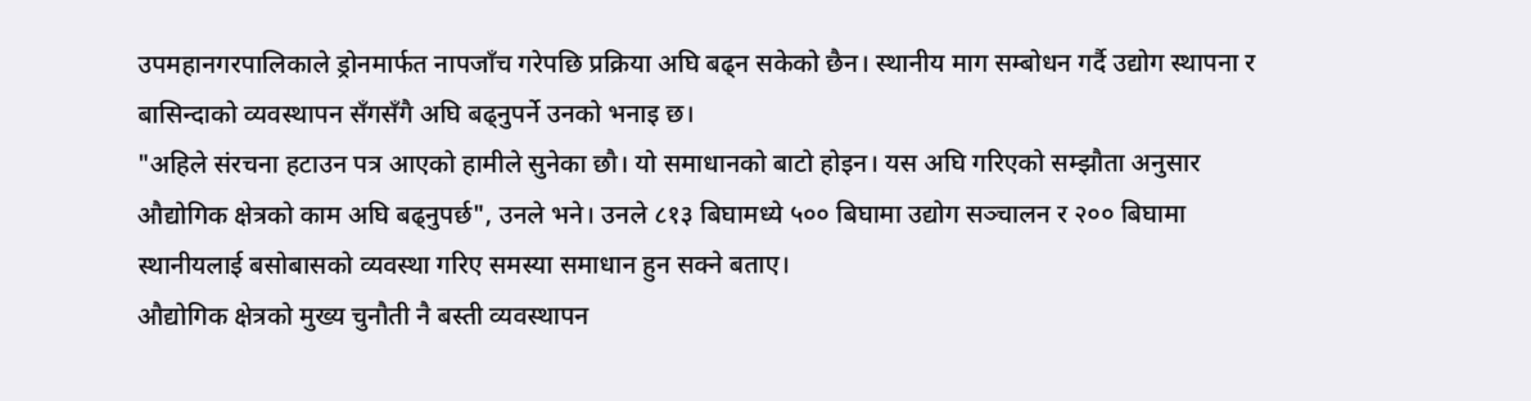उपमहानगरपालिकाले ड्रोनमार्फत नापजाँच गरेपछि प्रक्रिया अघि बढ्न सकेको छैन। स्थानीय माग सम्बोधन गर्दै उद्योग स्थापना र बासिन्दाको व्यवस्थापन सँगसँगै अघि बढ्नुपर्ने उनको भनाइ छ।
"अहिले संरचना हटाउन पत्र आएको हामीले सुनेका छौ। यो समाधानको बाटो होइन। यस अघि गरिएको सम्झौता अनुसार औद्योगिक क्षेत्रको काम अघि बढ्नुपर्छ", उनले भने। उनले ८१३ बिघामध्ये ५०० बिघामा उद्योग सञ्चालन र २०० बिघामा स्थानीयलाई बसोबासको व्यवस्था गरिए समस्या समाधान हुन सक्ने बताए।
औद्योगिक क्षेत्रको मुख्य चुनौती नै बस्ती व्यवस्थापन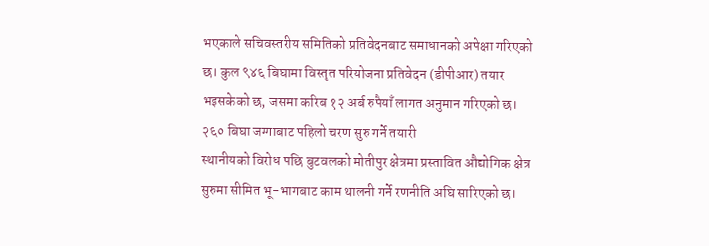भएकाले सचिवस्तरीय समितिको प्रतिवेदनबाट समाधानको अपेक्षा गरिएको छ। कुल ९४६ बिघामा विस्तृत परियोजना प्रतिवेदन (डीपीआर) तयार भइसकेको छ, जसमा करिब १२ अर्ब रुपैयाँ लागत अनुमान गरिएको छ।
२६० बिघा जग्गाबाट पहिलो चरण सुरु गर्ने तयारी
स्थानीयको विरोध पछि बुटवलको मोतीपुर क्षेत्रमा प्रस्तावित औद्योगिक क्षेत्र सुरुमा सीमित भू-भागबाट काम थालनी गर्ने रणनीति अघि सारिएको छ।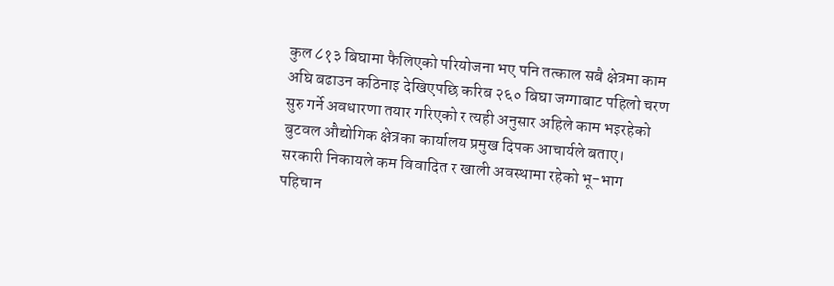कुल ८१३ बिघामा फैलिएको परियोजना भए पनि तत्काल सबै क्षेत्रमा काम अघि बढाउन कठिनाइ देखिएपछि करिब २६० बिघा जग्गाबाट पहिलो चरण सुरु गर्ने अवधारणा तयार गरिएको र त्यही अनुसार अहिले काम भइरहेको बुटवल औद्योगिक क्षेत्रका कार्यालय प्रमुख दिपक आचार्यले बताए।
सरकारी निकायले कम विवादित र खाली अवस्थामा रहेको भू-भाग पहिचान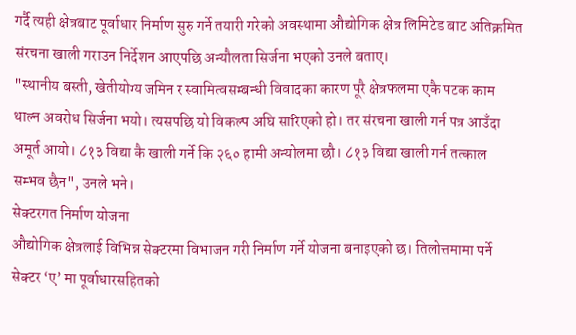गर्दै त्यही क्षेत्रबाट पूर्वाधार निर्माण सुरु गर्ने तयारी गरेको अवस्थामा औद्योगिक क्षेत्र लिमिटेड बाट अतिक्रमित संरचना खाली गराउन निर्देशन आएपछि अन्यौलता सिर्जना भएको उनले बताए।
"स्थानीय बस्ती, खेतीयोग्य जमिन र स्वामित्वसम्बन्धी विवादका कारण पूरै क्षेत्रफलमा एकै पटक काम थाल्न अवरोध सिर्जना भयो। त्यसपछि यो विकल्प अघि सारिएको हो। तर संरचना खाली गर्न पत्र आउँदा अमूर्त आयो। ८१३ विद्या कै खाली गर्ने कि २६० हामी अन्योलमा छौ। ८१३ विद्या खाली गर्न तत्काल सम्भव छैन", उनले भने।
सेक्टरगत निर्माण योजना
औद्योगिक क्षेत्रलाई विभिन्न सेक्टरमा विभाजन गरी निर्माण गर्ने योजना बनाइएको छ। तिलोत्तमामा पर्ने सेक्टर ‘ए’ मा पूर्वाधारसहितको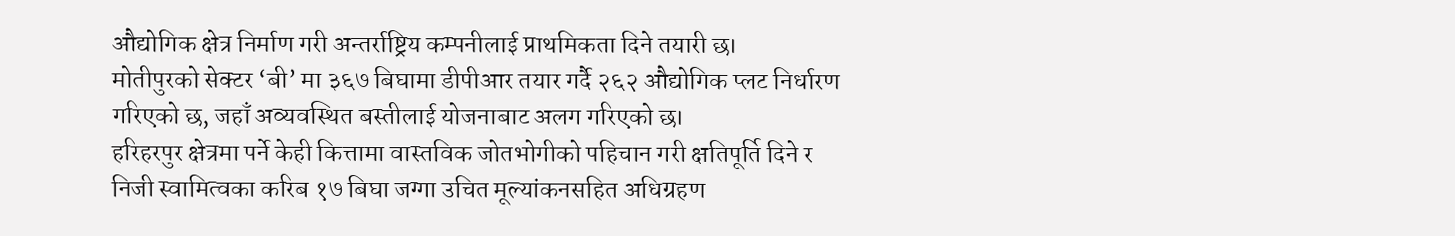औद्योगिक क्षेत्र निर्माण गरी अन्तर्राष्ट्रिय कम्पनीलाई प्राथमिकता दिने तयारी छ।
मोतीपुरको सेक्टर ‘बी’ मा ३६७ बिघामा डीपीआर तयार गर्दै २६२ औद्योगिक प्लट निर्धारण गरिएको छ, जहाँ अव्यवस्थित बस्तीलाई योजनाबाट अलग गरिएको छ।
हरिहरपुर क्षेत्रमा पर्ने केही कित्तामा वास्तविक जोतभोगीको पहिचान गरी क्षतिपूर्ति दिने र निजी स्वामित्वका करिब १७ बिघा जग्गा उचित मूल्यांकनसहित अधिग्रहण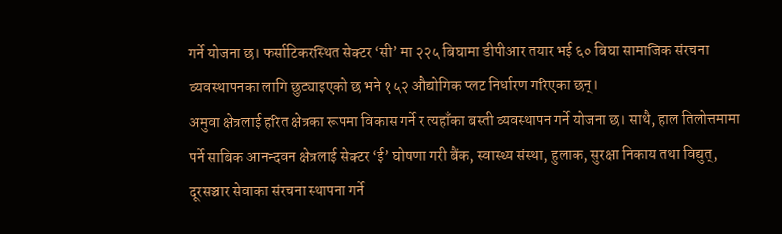गर्ने योजना छ। फर्साटिकरस्थित सेक्टर ‘सी’ मा २२५ बिघामा डीपीआर तयार भई ६० बिघा सामाजिक संरचना व्यवस्थापनका लागि छुट्याइएको छ भने १५२ औद्योगिक प्लट निर्धारण गरिएका छन्।
अमुवा क्षेत्रलाई हरित क्षेत्रका रूपमा विकास गर्ने र त्यहाँका बस्ती व्यवस्थापन गर्ने योजना छ। साथै, हाल तिलोत्तमामा पर्ने साबिक आनन्दवन क्षेत्रलाई सेक्टर ‘ई’ घोषणा गरी बैंक, स्वास्थ्य संस्था, हुलाक, सुरक्षा निकाय तथा विद्युत्, दूरसञ्चार सेवाका संरचना स्थापना गर्ने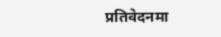प्रतिवेदनमा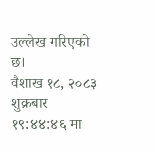उल्लेख गरिएको छ।
वैशाख १८, २०८३ शुक्रबार १९:४४:४६ मा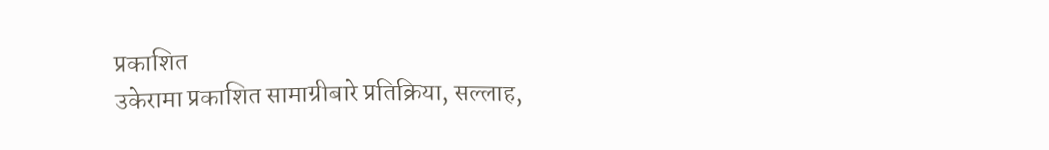प्रकाशित
उकेरामा प्रकाशित सामाग्रीबारे प्रतिक्रिया, सल्लाह,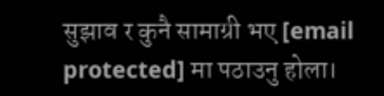सुझाव र कुनै सामाग्री भए [email protected] मा पठाउनु होला।